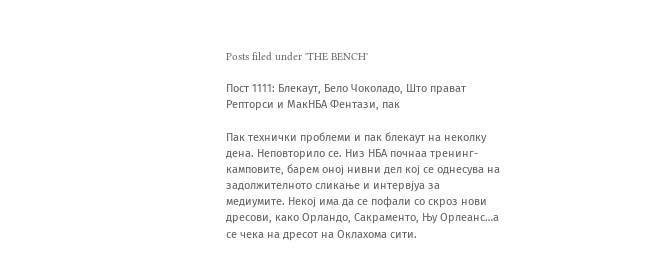Posts filed under 'THE BENCH'

Пост 1111: Блекаут, Бело Чоколадо, Што прават Репторси и МакНБА Фентази, пак

Пак технички проблеми и пак блекаут на неколку дена. Неповторило се. Низ НБА почнаа тренинг-камповите, барем оној нивни дел кој се однесува на задолжителното сликање и интервјуа за медиумите. Некој има да се пофали со скроз нови дресови, како Орландо, Сакраменто, Њу Орлеанс…а се чека на дресот на Оклахома сити.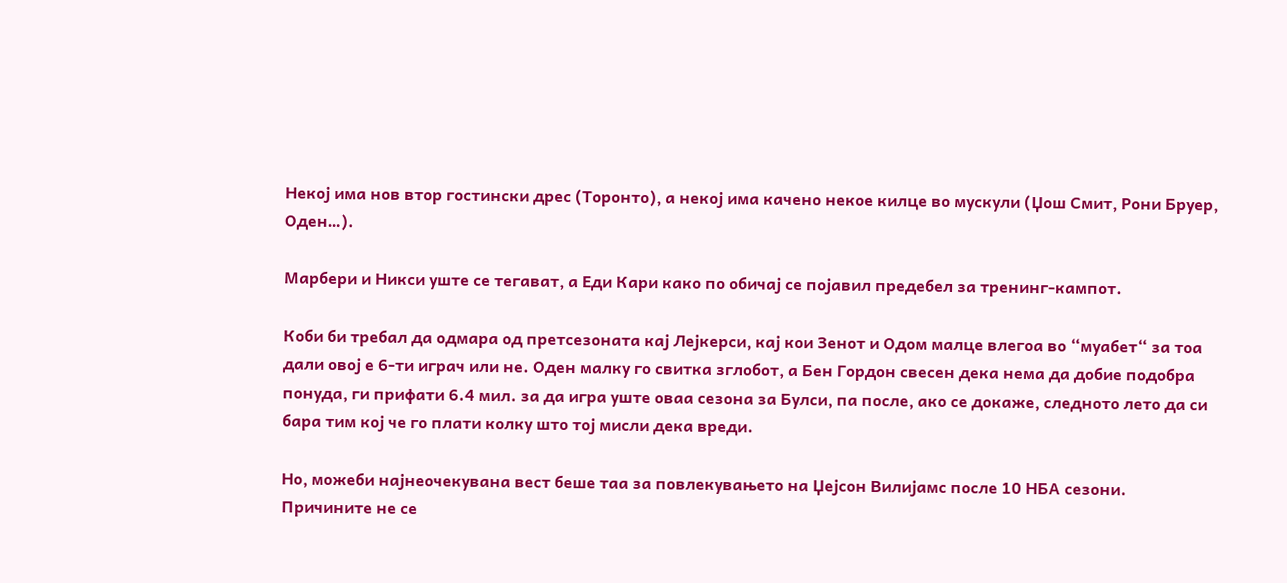Некој има нов втор гостински дрес (Торонто), а некој има качено некое килце во мускули (Џош Смит, Рони Бруер, Оден…).

Марбери и Никси уште се тегават, а Еди Кари како по обичај се појавил предебел за тренинг-кампот.

Коби би требал да одмара од претсезоната кај Лејкерси, кај кои Зенот и Одом малце влегоа во “муабет“ за тоа дали овој е 6-ти играч или не. Оден малку го свитка зглобот, а Бен Гордон свесен дека нема да добие подобра понуда, ги прифати 6.4 мил. за да игра уште оваа сезона за Булси, па после, ако се докаже, следното лето да си бара тим кој че го плати колку што тој мисли дека вреди.

Но, можеби најнеочекувана вест беше таа за повлекувањето на Џејсон Вилијамс после 10 НБА сезони. Причините не се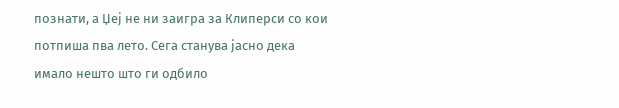познати, а Џеј не ни заигра за Клиперси со кои потпиша пва лето. Сега станува јасно дека имало нешто што ги одбило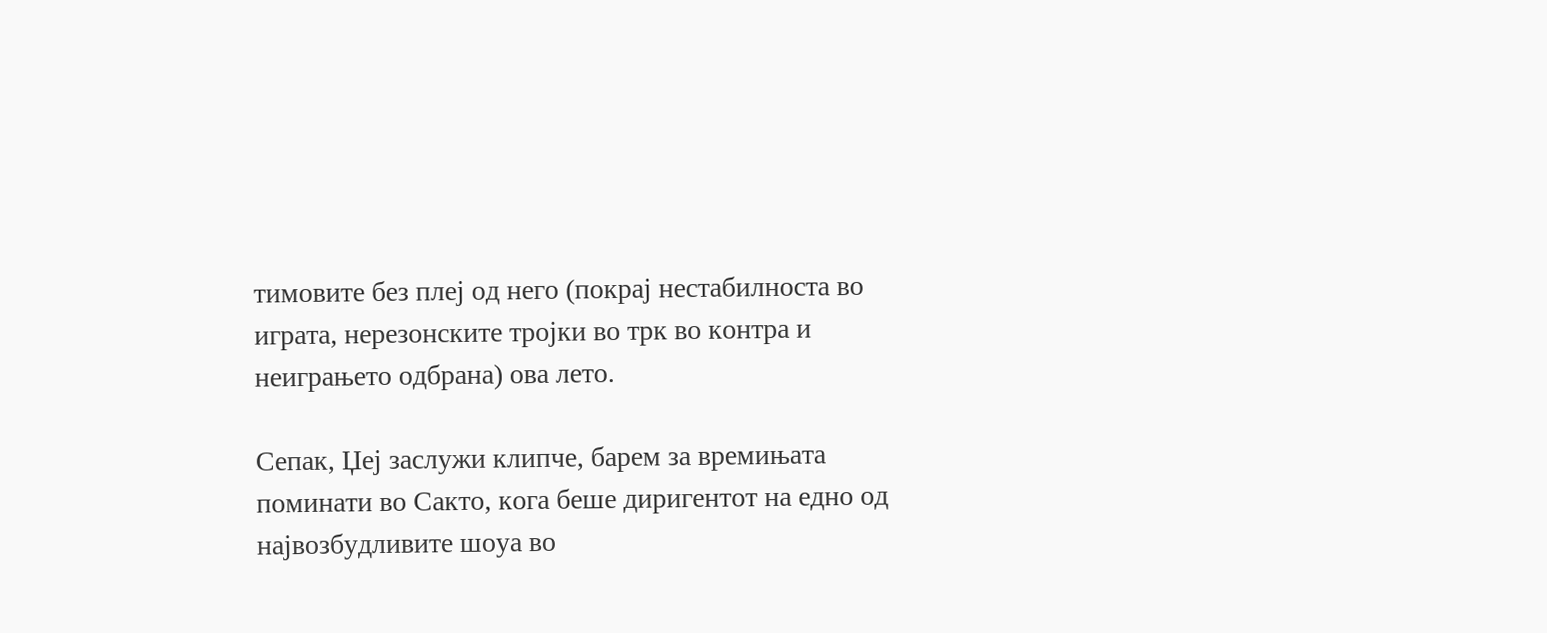тимовите без плеј од него (покрај нестабилноста во играта, нерезонските тројки во трк во контра и неиграњето одбрана) ова лето.

Сепак, Џеј заслужи клипче, барем за времињата поминати во Сакто, кога беше диригентот на едно од највозбудливите шоуа во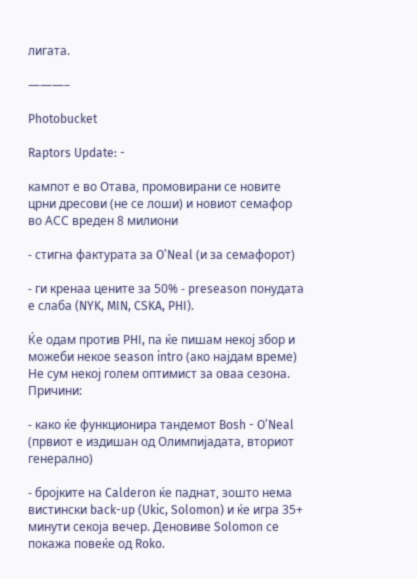лигата.

———–

Photobucket

Raptors Update: -

кампот е во Отава, промовирани се новите црни дресови (не се лоши) и новиот семафор во АСС вреден 8 милиони

- стигна фактурата за O’Neal (и за семафорот)

- ги кренаа цените за 50% - preseason понудата е слаба (NYK, MIN, CSKA, PHI).

Ќе одам против PHI, па ќе пишам некој збор и можеби некое season intro (ако најдам време) Не сум некој голем оптимист за оваа сезона. Причини:

- како ќе функционира тандемот Bosh - O’Neal (првиот е издишан од Олимпијадата, вториот генерално)

- бројките на Calderon ќе паднат, зошто нема вистински back-up (Ukic, Solomon) и ќе игра 35+ минути секоја вечер. Деновиве Solomon се покажа повеќе од Roko.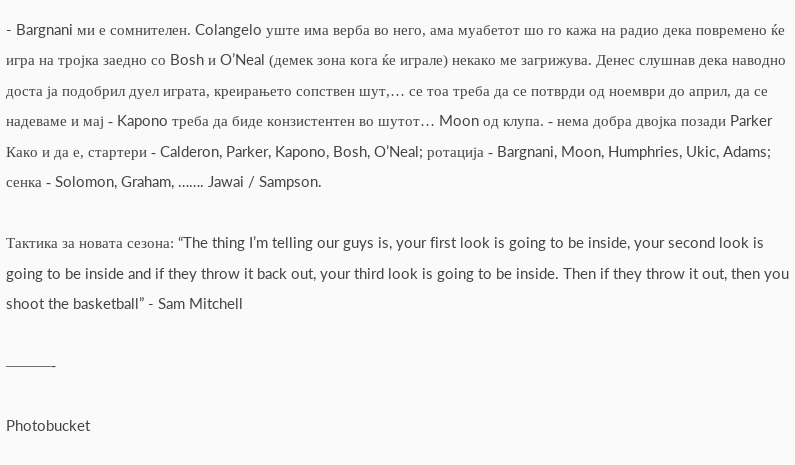- Bargnani ми е сомнителен. Colangelo уште има верба во него, ама муабетот шо го кажа на радио дека повремено ќе игра на тројка заедно со Bosh и O’Neal (демек зона кога ќе играле) некако ме загрижува. Денес слушнав дека наводно доста ја подобрил дуел играта, креирањето сопствен шут,… се тоа треба да се потврди од ноември до април, да се надеваме и мај - Kapono треба да биде конзистентен во шутот… Moon од клупа. - нема добра двојка позади Parker Како и да е, стартери - Calderon, Parker, Kapono, Bosh, O’Neal; ротација - Bargnani, Moon, Humphries, Ukic, Adams; сенка - Solomon, Graham, ……. Jawai / Sampson.

Тактика за новата сезона: “The thing I’m telling our guys is, your first look is going to be inside, your second look is going to be inside and if they throw it back out, your third look is going to be inside. Then if they throw it out, then you shoot the basketball” - Sam Mitchell

———-

Photobucket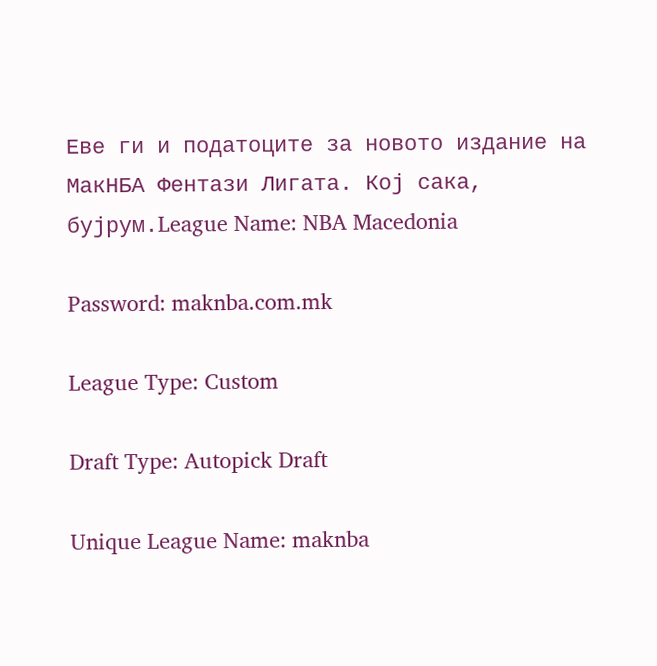Еве ги и податоците за новото издание на МакНБА Фентази Лигата. Кој сака, бујрум.League Name: NBA Macedonia

Password: maknba.com.mk

League Type: Custom

Draft Type: Autopick Draft

Unique League Name: maknba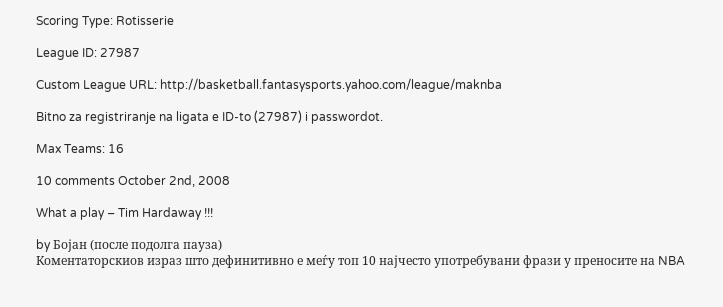Scoring Type: Rotisserie

League ID: 27987

Custom League URL: http://basketball.fantasysports.yahoo.com/league/maknba

Bitno za registriranje na ligata e ID-to (27987) i passwordot.

Max Teams: 16

10 comments October 2nd, 2008

What a play – Tim Hardaway !!!

by Бојан (после подолга пауза)
Коментаторскиов израз што дефинитивно е меѓу топ 10 најчесто употребувани фрази у преносите на NBA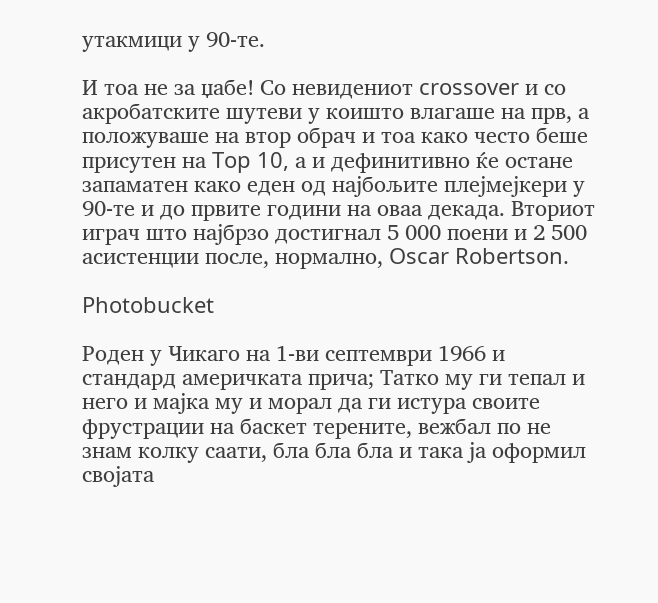утакмици у 90-те.

И тоа не за џабе! Со невидениот crossover и со акробатските шутеви у коишто влагаше на прв, а положуваше на втор обрач и тоа како често беше присутен на Top 10, а и дефинитивно ќе остане запаматен како еден од најбољите плејмејкери у 90-те и до првите години на оваа декада. Вториот играч што најбрзо достигнал 5 000 поени и 2 500 асистенции после, нормално, Oscar Robertson.

Photobucket

Роден у Чикаго на 1-ви септември 1966 и стандард америчката прича; Татко му ги тепал и него и мајка му и морал да ги истура своите фрустрации на баскет терените, вежбал по не знам колку саати, бла бла бла и така ја оформил својата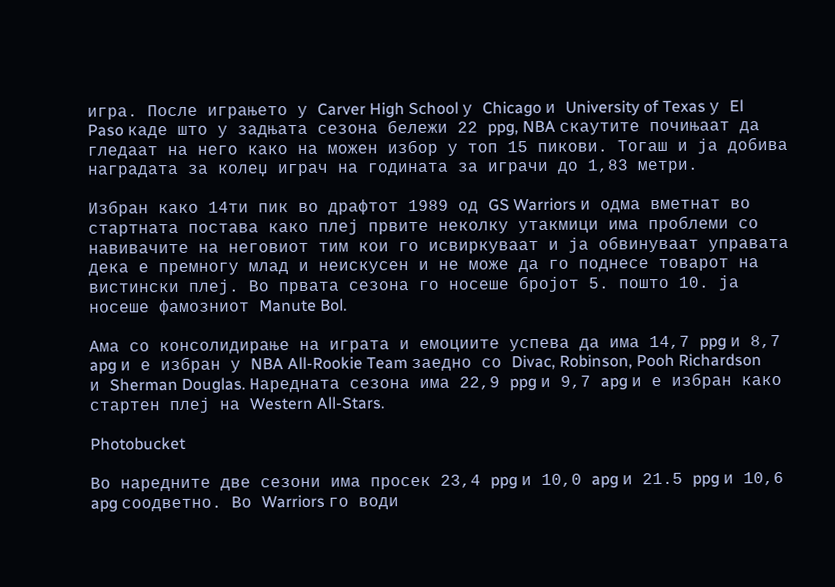игра. После играњето у Carver High School у Chicago и University of Texas у El Paso каде што у задњата сезона бележи 22 ppg, NBA скаутите почињаат да гледаат на него како на можен избор у топ 15 пикови. Тогаш и ја добива наградата за колеџ играч на годината за играчи до 1,83 метри.

Избран како 14ти пик во драфтот 1989 од GS Warriors и одма вметнат во стартната постава како плеј првите неколку утакмици има проблеми со навивачите на неговиот тим кои го исвиркуваат и ја обвинуваат управата дека е премногу млад и неискусен и не може да го поднесе товарот на вистински плеј. Во првата сезона го носеше бројот 5. пошто 10. ја носеше фамозниот Manute Bol.

Ама со консолидирање на играта и емоциите успева да има 14,7 ppg и 8,7 apg и е избран у NBA All-Rookie Team заедно со Divac, Robinson, Pooh Richardson и Sherman Douglas. Наредната сезона има 22,9 ppg и 9,7 apg и е избран како стартен плеј на Western All-Stars.

Photobucket

Во наредните две сезони има просек 23,4 ppg и 10,0 apg и 21.5 ppg и 10,6 apg соодветно. Во Warriors го води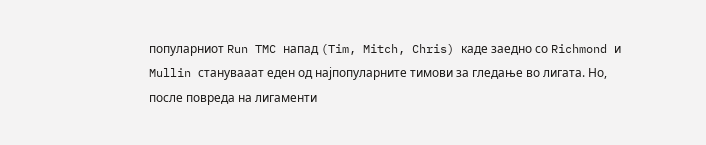популарниот Run TMC напад (Tim, Mitch, Chris) каде заедно со Richmond и Mullin станувааат еден од најпопуларните тимови за гледање во лигата. Но, после повреда на лигаменти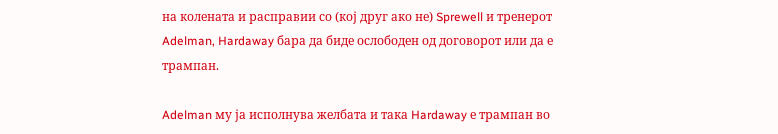на колената и расправии со (кој друг ако не) Sprewell и тренерот Adelman, Hardaway бара да биде ослободен од договорот или да е трампан.

Adelman му ја исполнува желбата и така Hardaway е трампан во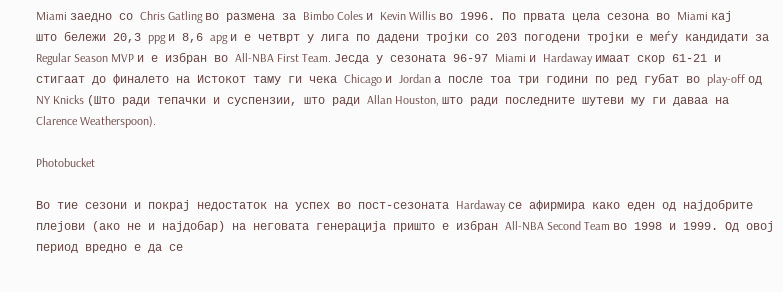Miami заедно со Chris Gatling во размена за Bimbo Coles и Kevin Willis во 1996. По првата цела сезона во Miami кај што бележи 20,3 ppg и 8,6 apg и е четврт у лига по дадени тројки со 203 погодени тројки е меѓу кандидати за Regular Season MVP и е избран во All-NBA First Team. Јесда у сезоната 96-97 Miami и Hardaway имаат скор 61-21 и стигаат до финалето на Истокот таму ги чека Chicago и Jordan а после тоа три години по ред губат во play-off од NY Knicks (Што ради тепачки и суспензии, што ради Allan Houston, што ради последните шутеви му ги даваа на Clarence Weatherspoon).

Photobucket

Во тие сезони и покрај недостаток на успех во пост-сезоната Hardaway се афирмира како еден од најдобрите плејови (ако не и најдобар) на неговата генерација пришто е избран All-NBA Second Team во 1998 и 1999. Од овој период вредно е да се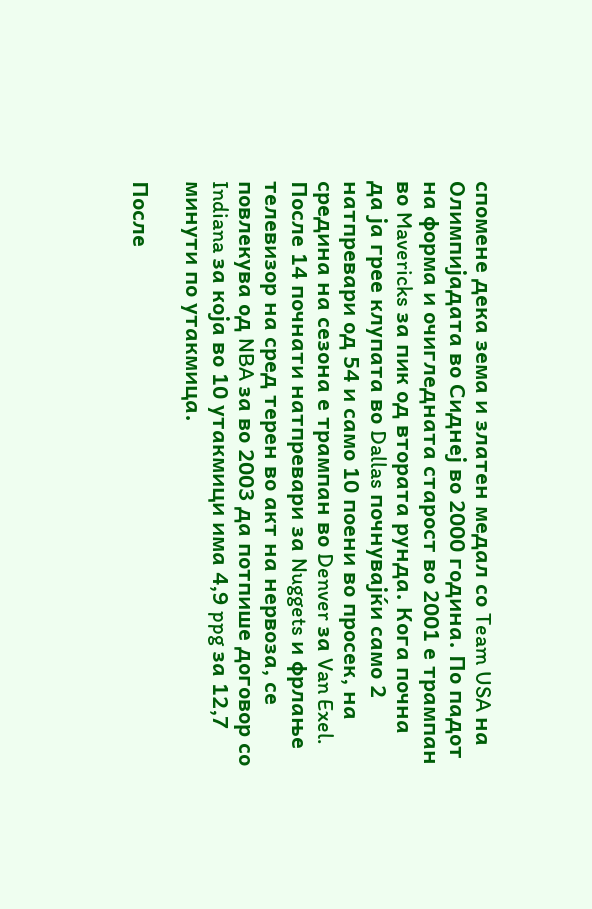спомене дека зема и златен медал со Team USA на Олимпијадата во Сиднеј во 2000 година. По падот на форма и очигледната старост во 2001 е трампан во Mavericks за пик од втората рунда. Кога почна да ја грее клупата во Dallas почнувајќи само 2 натпревари од 54 и само 10 поени во просек, на средина на сезона е трампан во Denver за Van Exel. После 14 почнати натпревари за Nuggets и фрлање телевизор на сред терен во акт на нервоза, се повлекува од NBA за во 2003 да потпише договор со Indiana за која во 10 утакмици има 4,9 ppg за 12,7 минути по утакмица.

После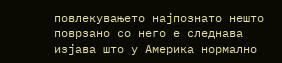повлекувањето најпознато нешто поврзано со него е следнава изјава што у Америка нормално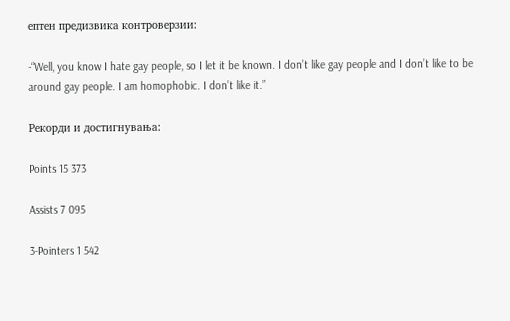ептен предизвика контроверзии:

-“Well, you know I hate gay people, so I let it be known. I don’t like gay people and I don’t like to be around gay people. I am homophobic. I don’t like it.”

Рекорди и достигнувања:

Points 15 373

Assists 7 095

3-Pointers 1 542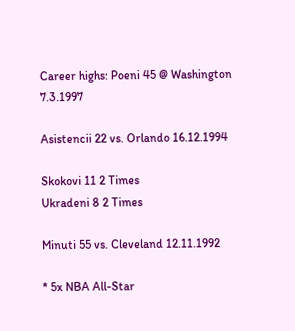Career highs: Poeni 45 @ Washington 7.3.1997

Asistencii 22 vs. Orlando 16.12.1994

Skokovi 11 2 Times
Ukradeni 8 2 Times

Minuti 55 vs. Cleveland 12.11.1992

* 5x NBA All-Star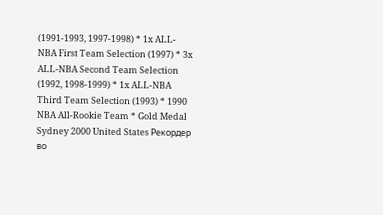(1991-1993, 1997-1998) * 1x ALL-NBA First Team Selection (1997) * 3x ALL-NBA Second Team Selection (1992, 1998-1999) * 1x ALL-NBA Third Team Selection (1993) * 1990 NBA All-Rookie Team * Gold Medal Sydney 2000 United States Рекордер во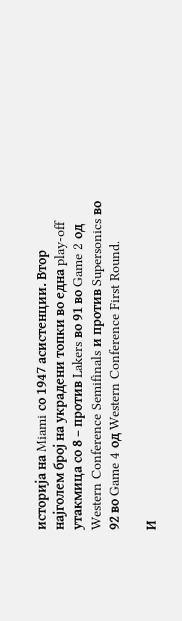историја на Miami со 1947 асистенции. Втор најголем број на украдени топки во една play-off утакмица со 8 – против Lakers во 91 во Game 2 од Western Conference Semifinals и против Supersonics во 92 во Game 4 од Western Conference First Round.

И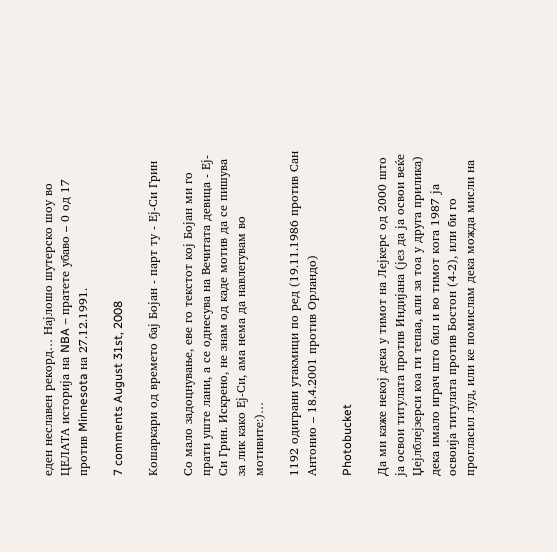еден неславен рекорд… Најлошо шутерско шоу во ЦЕЛАТА историја на NBA – пратете убаво – 0 од 17 против Minnesota на 27.12.1991.

7 comments August 31st, 2008

Кошаркари од времето бај Бојан - парт ту - Еј-Си Грин

Со мало задоцнување, еве го текстот кој Бојан ми го прати уште лани, а се однесува на Вечитата девица - Еј-Си Грин. Искрено, не знам од каде мотив да се пишува за лик како Еј-Си, ама нема да навлегувам во мотивите:)…

1192 одиграни утакмици по ред (19.11.1986 против Сан Антонио – 18.4.2001 против Орландо)

Photobucket

Да ми каже некој дека у тимот на Лејкерс од 2000 што ја освои титулата против Индијана (јез да ја освои веќе Џејлблејзерси коа ги тепаа, али за тоа у друга прилика) дека имало играч што бил и во тимот кога 1987 ја освоија титулата против Бостон (4-2), или би го прогласил луд, или ке помислам дека можда мисли на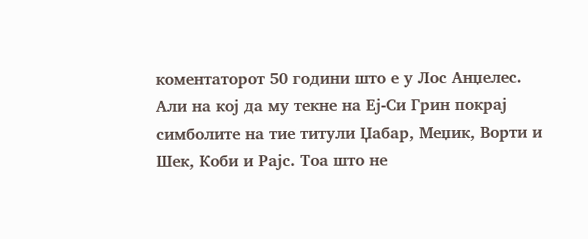коментаторот 50 години што е у Лос Анџелес. Али на кој да му текне на Еј-Си Грин покрај симболите на тие титули Џабар, Меџик, Ворти и Шек, Коби и Рајс. Тоа што не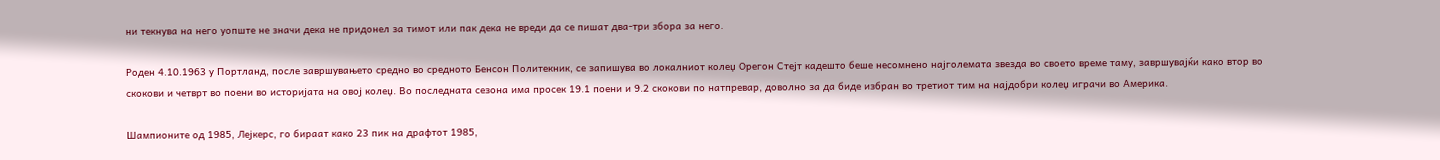ни текнува на него уопште не значи дека не придонел за тимот или пак дека не вреди да се пишат два-три збора за него.

Роден 4.10.1963 у Портланд, после завршувањето средно во средното Бенсон Политекник, се запишува во локалниот колеџ Орегон Стејт кадешто беше несомнено најголемата звезда во своето време таму, завршувајќи како втор во скокови и четврт во поени во историјата на овој колеџ. Во последната сезона има просек 19.1 поени и 9.2 скокови по натпревар, доволно за да биде избран во третиот тим на најдобри колеџ играчи во Америка.

Шампионите од 1985, Лејкерс, го бираат како 23 пик на драфтот 1985,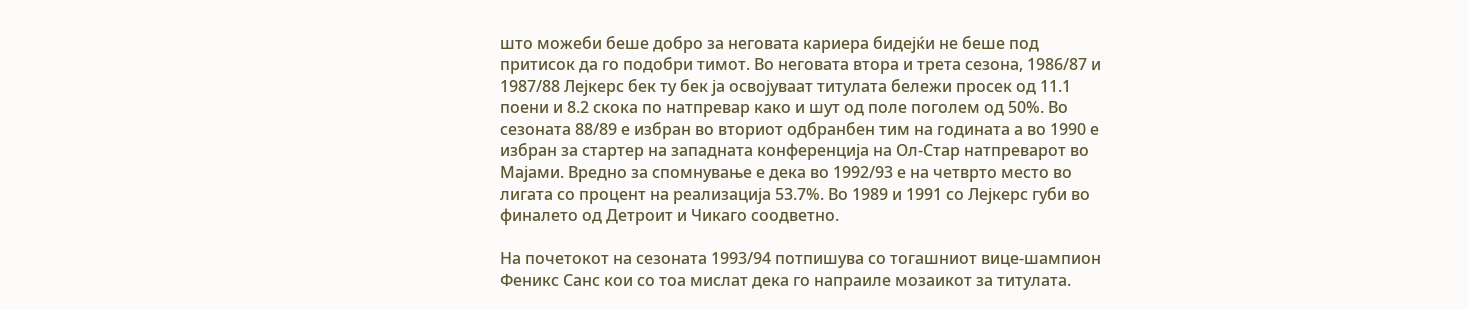што можеби беше добро за неговата кариера бидејќи не беше под притисок да го подобри тимот. Во неговата втора и трета сезона, 1986/87 и 1987/88 Лејкерс бек ту бек ја освојуваат титулата бележи просек од 11.1 поени и 8.2 скока по натпревар како и шут од поле поголем од 50%. Во сезоната 88/89 е избран во вториот одбранбен тим на годината а во 1990 е избран за стартер на западната конференција на Ол-Стар натпреварот во Мајами. Вредно за спомнување е дека во 1992/93 е на четврто место во лигата со процент на реализација 53.7%. Во 1989 и 1991 со Лејкерс губи во финалето од Детроит и Чикаго соодветно.

На почетокот на сезоната 1993/94 потпишува со тогашниот вице-шампион Феникс Санс кои со тоа мислат дека го напраиле мозаикот за титулата.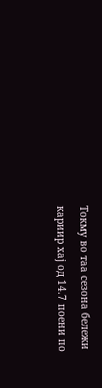Токму во таа сезона бележи кариир хај од 14.7 поени по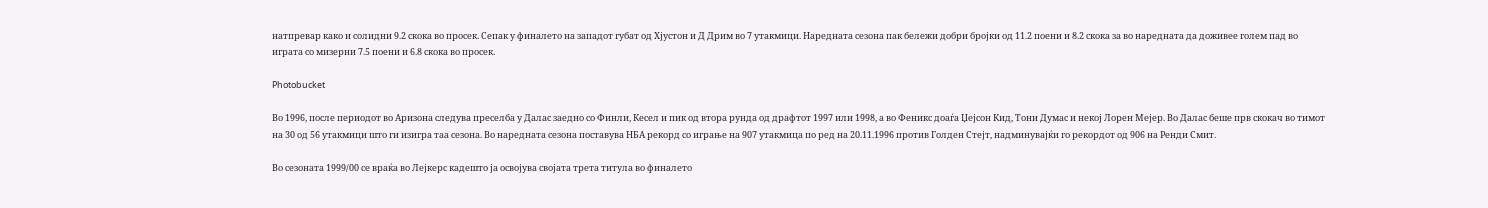натпревар како и солидни 9.2 скока во просек. Сепак у финалето на западот губат од Хјустон и Д Дрим во 7 утакмици. Наредната сезона пак бележи добри бројки од 11.2 поени и 8.2 скока за во наредната да доживее голем пад во играта со мизерни 7.5 поени и 6.8 скока во просек.

Photobucket

Во 1996, после периодот во Аризона следува преселба у Далас заедно со Финли, Кесел и пик од втора рунда од драфтот 1997 или 1998, а во Феникс доаѓа Џејсон Кид, Тони Думас и некој Лорен Мејер. Во Далас беше прв скокач во тимот на 30 од 56 утакмици што ги изигра таа сезона. Во наредната сезона поставува НБА рекорд со играње на 907 утакмица по ред на 20.11.1996 против Голден Стејт, надминувајќи го рекордот од 906 на Ренди Смит.

Во сезоната 1999/00 се враќа во Лејкерс кадешто ја освојува својата трета титула во финалето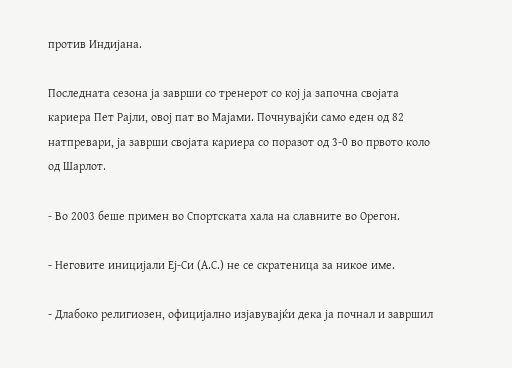против Индијана.

Последната сезона ја заврши со тренерот со кој ја започна својата кариера Пет Рајли, овој пат во Мајами. Почнувајќи само еден од 82 натпревари, ја заврши својата кариера со поразот од 3-0 во првото коло од Шарлот.

- Во 2003 беше примен во Спортската хала на славните во Орегон.

- Неговите иницијали Еј-Си (А.С.) не се скратеница за никое име.

- Длабоко религиозен, официјално изјавувајќи дека ја почнал и завршил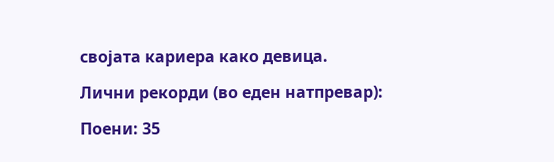својата кариера како девица.

Лични рекорди (во еден натпревар):

Поени: 35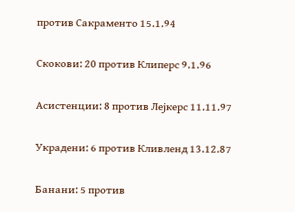против Сакраменто 15.1.94

Скокови: 20 против Клиперс 9.1.96

Асистенции: 8 против Лејкерс 11.11.97

Украдени: 6 против Кливленд 13.12.87

Банани: 5 против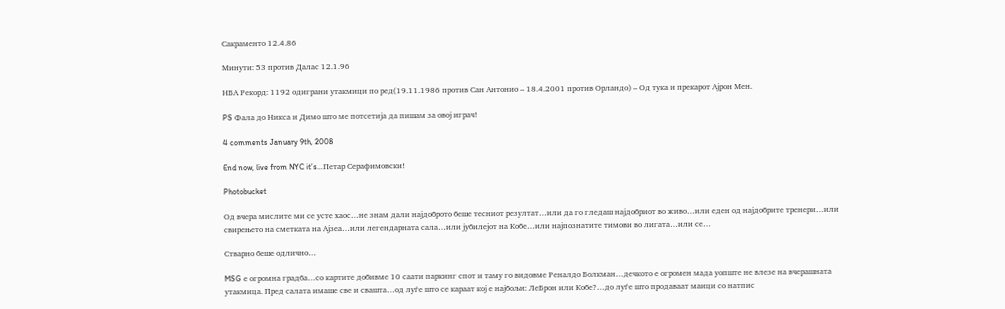Сакраменто 12.4.86

Минути: 53 против Далас 12.1.96

НБА Рекорд: 1192 одиграни утакмици по ред(19.11.1986 против Сан Антонио – 18.4.2001 против Орландо) – Од тука и прекарот Ајрон Мен.

PS Фала до Никса и Димо што ме потсетија да пишам за овој играч!

4 comments January 9th, 2008

End now, live from NYC it’s…Петар Серафимовски!

Photobucket

Од вчера мислите ми се усте хаос…не знам дали најдоброто беше тесниот резултат…или да го гледаш најдобриот во живо…или еден од најдобрите тренери…или свирењето на сметката на Ајзеа…или легендарната сала…или јубилејот на Кобе…или најпознатите тимови во лигата…или се…

Стварно беше одлично…

MSG е огромна градба…со картите добивме 10 саати паркинг спот и таму го видовме Реналдо Болкман…дечкото е огромен мада уопште не влезе на вчерашната утакмица. Пред салата имаше све и свашта…од луѓе што се караат кој е најбољи: ЛеБрон или Кобе?…до луѓе што продаваат маици со натпис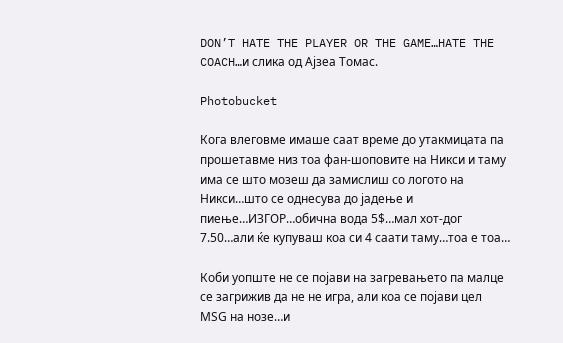DON’T HATE THE PLAYER OR THE GAME…HATE THE COACH…и слика од Ајзеа Томас.

Photobucket

Кога влеговме имаше саат време до утакмицата па прошетавме низ тоа фан-шоповите на Никси и таму има се што мозеш да замислиш со логото на Никси…што се однесува до јадење и пиење…ИЗГОР…обична вода 5$…мал хот-дог 7.50…али ќе купуваш коа си 4 саати таму…тоа е тоа…

Коби уопште не се појави на загревањето па малце се загрижив да не не игра, али коа се појави цел МSG на нозе…и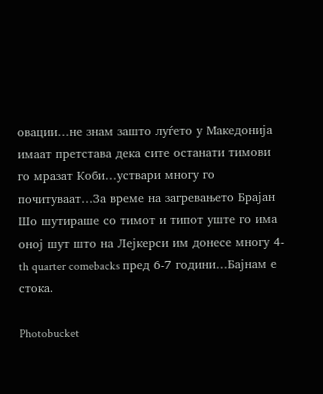овации…не знам зашто луѓето у Македонија имаат претстава дека сите останати тимови го мразат Коби…уствари многу го почитуваат…За време на загревањето Брајан Шо шутираше со тимот и типот уште го има оној шут што на Лејкерси им донесе многу 4-th quarter comebacks пред 6-7 години…Бајнам е стока.

Photobucket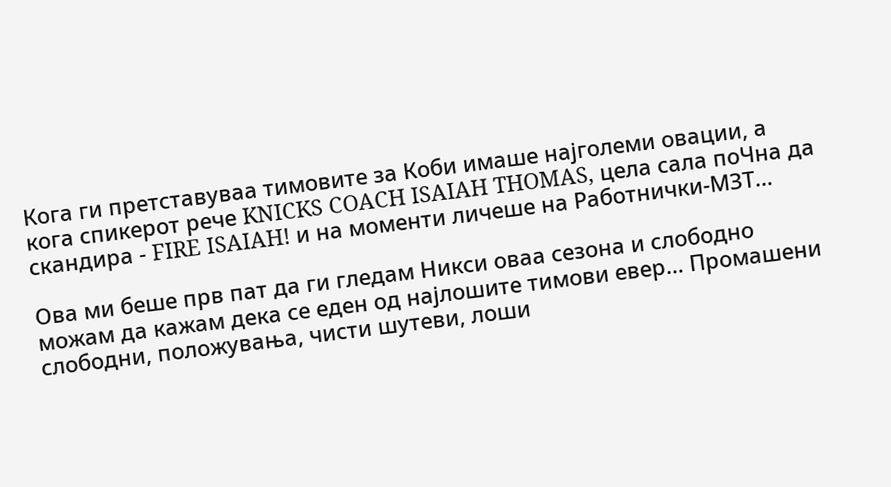Кога ги претставуваа тимовите за Коби имаше најголеми овации, а кога спикерот рече KNICKS COACH ISAIAH THOMAS, цела сала поЧна да скандира - FIRE ISAIAH! и на моменти личеше на Работнички-МЗТ…

Ова ми беше прв пат да ги гледам Никси оваа сезона и слободно можам да кажам дека се еден од најлошите тимови евер… Промашени слободни, положувања, чисти шутеви, лоши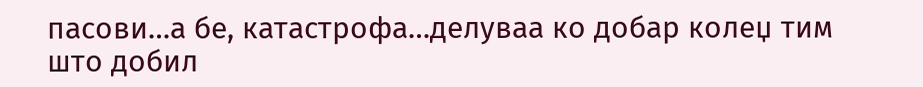пасови…а бе, катастрофа…делуваа ко добар колеџ тим што добил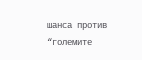шанса против “големите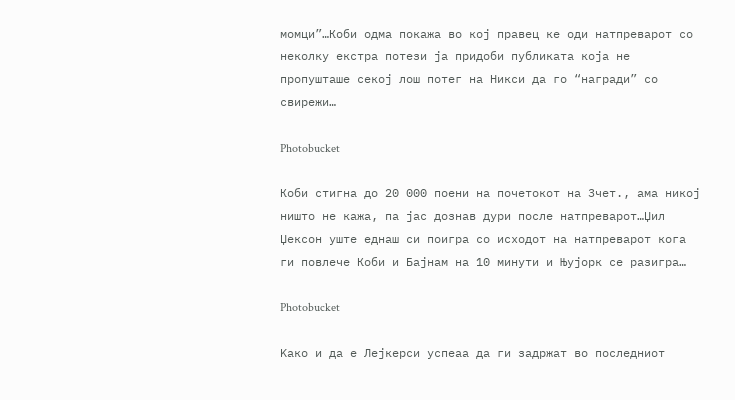момци”…Коби одма покажа во кој правец ке оди натпреварот со неколку екстра потези ја придоби публиката која не пропушташе секој лош потег на Никси да го “награди” со свирежи…

Photobucket

Коби стигна до 20 000 поени на почетокот на 3чет., ама никој ништо не кажа, па јас дознав дури после натпреварот…Џил Џексон уште еднаш си поигра со исходот на натпреварот кога ги повлече Коби и Бајнам на 10 минути и Њујорк се разигра…

Photobucket

Kако и да е Лејкерси успеаа да ги задржат во последниот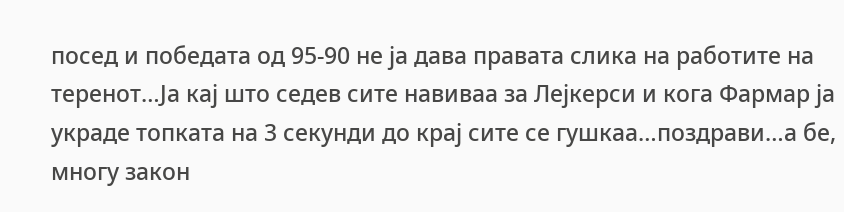посед и победата од 95-90 не ја дава правата слика на работите на теренот…Ја кај што седев сите навиваа за Лејкерси и кога Фармар ја украде топката на 3 секунди до крај сите се гушкаа…поздрави…а бе, многу закон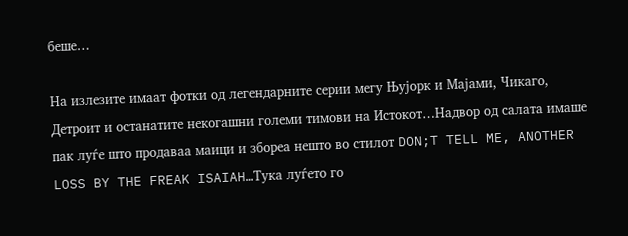беше…

На излезите имаат фотки од легендарните серии мегу Њујорк и Мајами, Чикаго, Детроит и останатите некогашни големи тимови на Истокот…Надвор од салата имаше пак луѓе што продаваа маици и збореа нешто во стилот DON;T TELL ME, ANOTHER LOSS BY THE FREAK ISAIAH…Тука луѓето го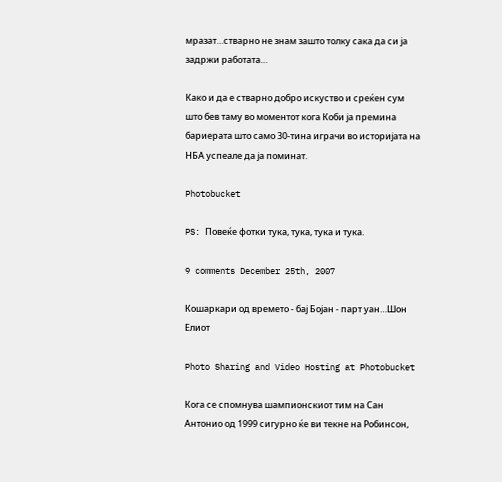мразат…стварно не знам зашто толку сака да си ја задржи работата…

Како и да е стварно добро искуство и среќен сум што бев таму во моментот кога Коби ја премина бариерата што само 30-тина играчи во историјата на НБА успеале да ја поминат.

Photobucket

PS: Повеќе фотки тука, тука, тука и тука.

9 comments December 25th, 2007

Кошаркари од времето - бај Бојан - парт уан…Шон Елиот

Photo Sharing and Video Hosting at Photobucket

Кога се спомнува шампионскиот тим на Сан Антонио од 1999 сигурно ќе ви текне на Робинсон,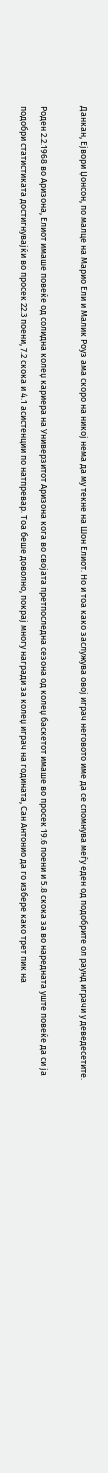Данкан, Ејвори Џонсон, по малце на Марио Ели и Малик Роуз ама скоро на никој нема да му текне на Шон Елиот. Но и тоа како заслужува овој играч неговото име да се спомнува меѓу еден од подобрите ол раунд играчи у деведесетите.

Роден 2.2.1968 во Аризона, Елиот имаше повеќе од солидна колеџ кариера на Универзитот Аризона кога во својата претпоследна сезона од колеџ баскетот имаше во просек 19.6 поени и 5.8 скока за во наредната уште повеќе да си ја подобри статистиката достигнувајќи во просек 22.3 поени, 7.2 скока и 4.1 асистенции по натпревар. Тоа беше доволно, покрај многу награди за колеџ играч на годината, Сан Антонио да го избере како трет пик на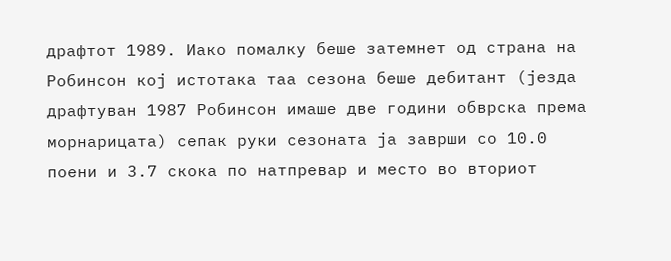драфтот 1989. Иако помалку беше затемнет од страна на Робинсон кој истотака таа сезона беше дебитант (језда драфтуван 1987 Робинсон имаше две години обврска према морнарицата) сепак руки сезоната ја заврши со 10.0 поени и 3.7 скока по натпревар и место во вториот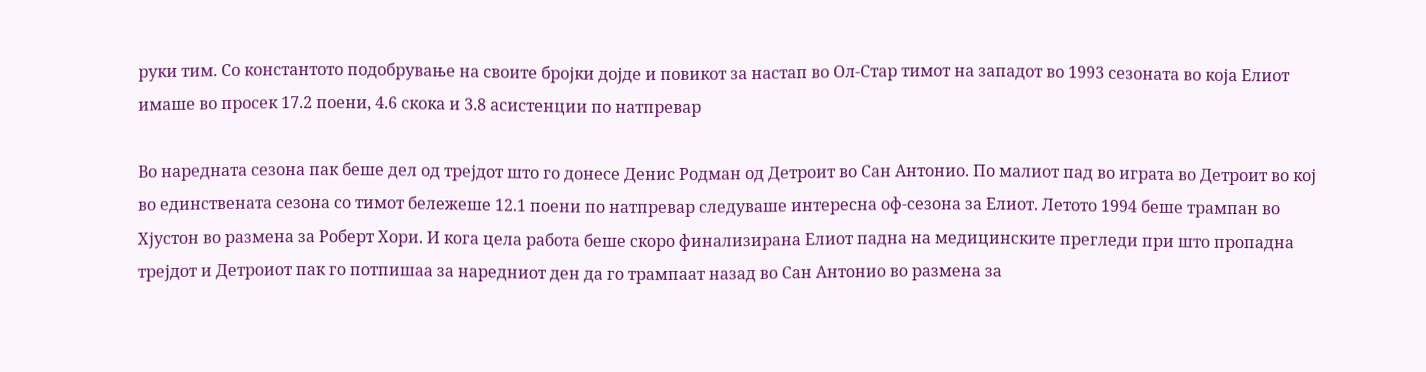руки тим. Со константото подобрување на своите бројки дојде и повикот за настап во Ол-Стар тимот на западот во 1993 сезоната во која Елиот имаше во просек 17.2 поени, 4.6 скока и 3.8 асистенции по натпревар

Во наредната сезона пак беше дел од трејдот што го донесе Денис Родман од Детроит во Сан Антонио. По малиот пад во играта во Детроит во кој во единствената сезона со тимот бележеше 12.1 поени по натпревар следуваше интересна оф-сезона за Елиот. Летото 1994 беше трампан во Хјустон во размена за Роберт Хори. И кога цела работа беше скоро финализирана Елиот падна на медицинските прегледи при што пропадна трејдот и Детроиот пак го потпишаа за наредниот ден да го трампаат назад во Сан Антонио во размена за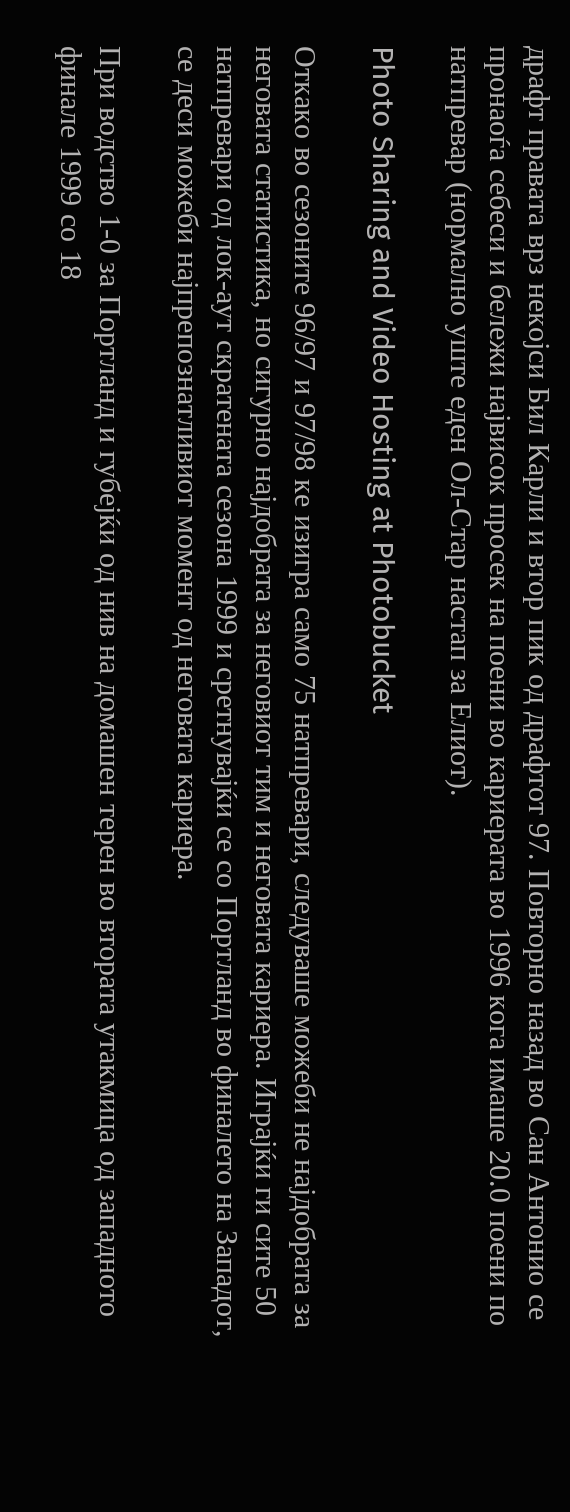драфт правата врз некојси Бил Карли и втор пик од драфтот 97. Повторно назад во Сан Антонио се пронаоѓа себеси и бележи највисок просек на поени во кариерата во 1996 кога имаше 20.0 поени по натпревар (нормално уште еден Ол-Стар настап за Елиот).

Photo Sharing and Video Hosting at Photobucket

Откако во сезоните 96/97 и 97/98 ке изигра само 75 натпревари, следуваше можеби не најдобрата за неговата статистика, но сигурно најдобрата за неговиот тим и неговата кариера. Играјќи ги сите 50 натпревари од лок-аут скратената сезона 1999 и сретнувајќи се со Портланд во финалето на Западот, се деси можеби најпрепознатливиот момент од неговата кариера.

При водство 1-0 за Портланд и губејќи од нив на домашен терен во втората утакмица од западното финале 1999 со 18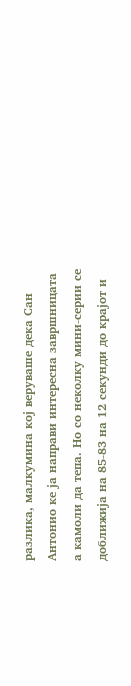разлика, малкумина кој веруваше дека Сан Антонио ке ја направи интересна завршницата а камоли да тепа. Но со неколку мини-серии се доближија на 85-83 на 12 секунди до крајот и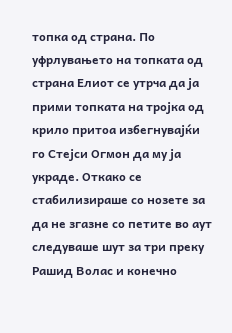топка од страна. По уфрлувањето на топката од страна Елиот се утрча да ја прими топката на тројка од крило притоа избегнувајќи го Стејси Огмон да му ја украде. Откако се стабилизираше со нозете за да не згазне со петите во аут следуваше шут за три преку Рашид Волас и конечно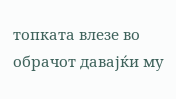топката влезе во обрачот давајќи му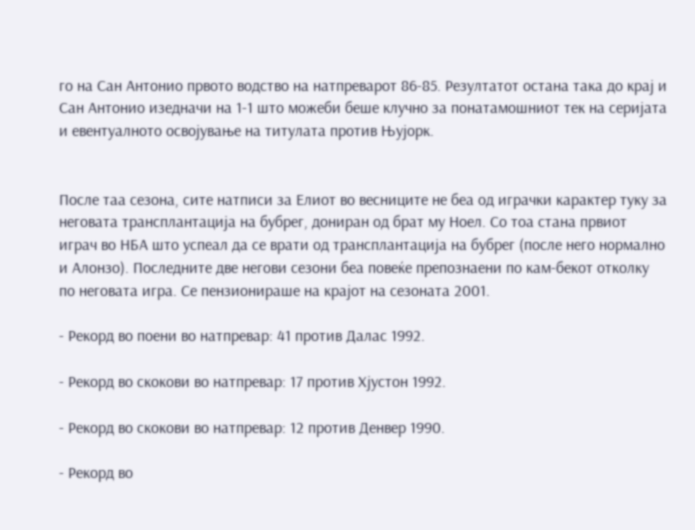го на Сан Антонио првото водство на натпреварот 86-85. Резултатот остана така до крај и Сан Антонио изедначи на 1-1 што можеби беше клучно за понатамошниот тек на серијата и евентуалното освојување на титулата против Њујорк.


После таа сезона, сите натписи за Елиот во весниците не беа од играчки карактер туку за неговата трансплантација на бубрег, дониран од брат му Ноел. Со тоа стана првиот играч во НБА што успеал да се врати од трансплантација на бубрег (после него нормално и Алонзо). Последните две негови сезони беа повеќе препознаени по кам-бекот отколку по неговата игра. Се пензионираше на крајот на сезоната 2001.

- Рекорд во поени во натпревар: 41 против Далас 1992.

- Рекорд во скокови во натпревар: 17 против Хјустон 1992.

- Рекорд во скокови во натпревар: 12 против Денвер 1990.

- Рекорд во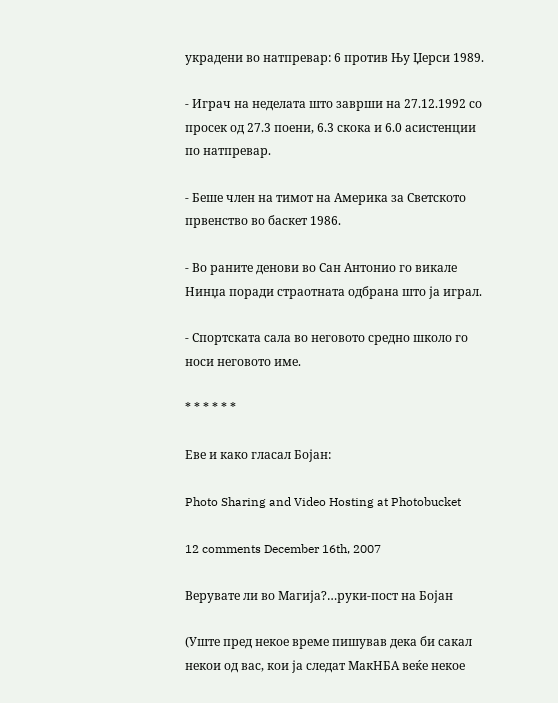украдени во натпревар: 6 против Њу Џерси 1989.

- Играч на неделата што заврши на 27.12.1992 со просек од 27.3 поени, 6.3 скока и 6.0 асистенции по натпревар.

- Беше член на тимот на Америка за Светското првенство во баскет 1986.

- Во раните денови во Сан Антонио го викале Нинџа поради страотната одбрана што ја играл.

- Спортската сала во неговото средно школо го носи неговото име.

* * * * * *

Еве и како гласал Бојан:

Photo Sharing and Video Hosting at Photobucket

12 comments December 16th, 2007

Верувате ли во Магија?…руки-пост на Бојан

(Уште пред некое време пишував дека би сакал некои од вас, кои ја следат МакНБА веќе некое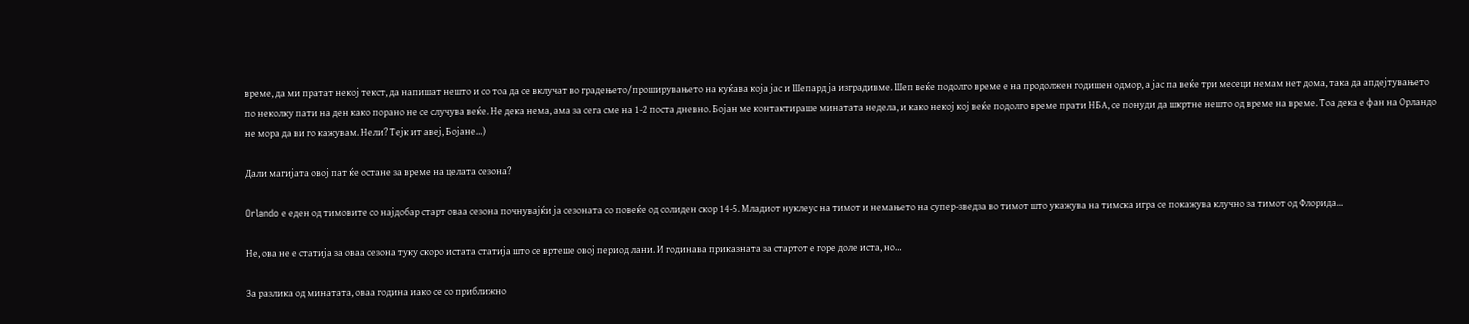време, да ми пратат некој текст, да напишат нешто и со тоа да се вклучат во градењето/проширувањето на куќава која јас и Шепард ја изградивме. Шеп веќе подолго време е на продолжен годишен одмор, а јас па веќе три месеци немам нет дома, така да апдејтувањето по неколку пати на ден како порано не се случува веќе. Не дека нема, ама за сега сме на 1-2 поста дневно. Бојан ме контактираше минатата недела, и како некој кој веќе подолго време прати НБА, се понуди да шкртне нешто од време на време. Тоа дека е фан на Орландо не мора да ви го кажувам. Нели? Тејк ит авеј, Бојане…)

Дали магијата овој пат ќе остане за време на целата сезона?

Orlando е еден од тимовите со најдобар старт оваа сезона почнувајќи ја сезоната со повеќе од солиден скор 14-5. Младиот нуклеус на тимот и немањето на супер-зведза во тимот што укажува на тимска игра се покажува клучно за тимот од Флорида…

Не, ова не е статија за оваа сезона туку скоро истата статија што се вртеше овој период лани. И годинава приказната за стартот е горе доле иста, но…

За разлика од минатата, оваа година иако се со приближно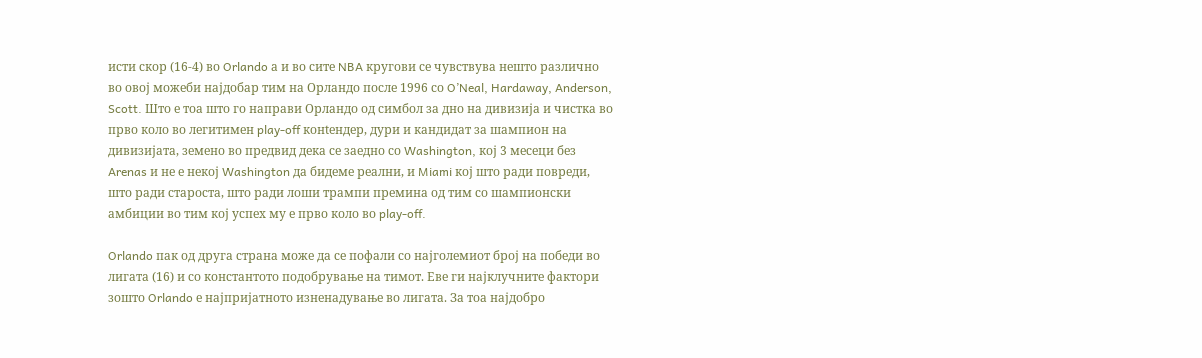исти скор (16-4) во Orlando а и во сите NBA кругови се чувствува нешто различно во овој можеби најдобар тим на Орландо после 1996 со O’Neal, Hardaway, Anderson, Scott. Што е тоа што го направи Орландо од симбол за дно на дивизија и чистка во прво коло во легитимен play-off конtендер, дури и кандидат за шампион на дивизијата, земено во предвид дека се заедно со Washington, кој 3 месеци без Arenas и не е некој Washington да бидеме реални, и Miami кој што ради повреди, што ради староста, што ради лоши трампи премина од тим со шампионски амбиции во тим кој успех му е прво коло во play-off.

Orlando пак од друга страна може да се пофали со најголемиот број на победи во лигата (16) и со константото подобрување на тимот. Еве ги најклучните фактори зошто Orlando е најпријатното изненадување во лигата. За тоа најдобро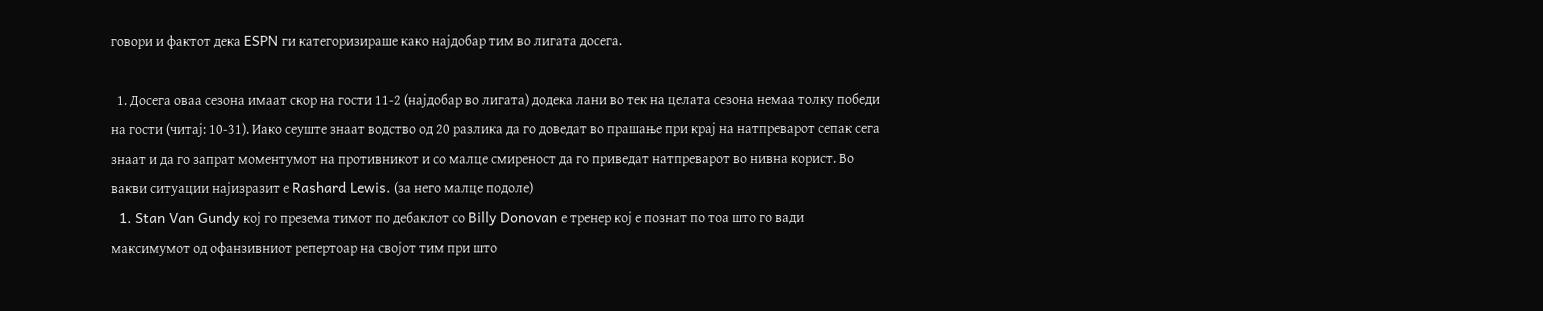говори и фактот дека ESPN ги категоризираше како најдобар тим во лигата досега.

  1. Досега оваа сезона имаат скор на гости 11-2 (најдобар во лигата) додека лани во тек на целата сезона немаа толку победи на гости (читај: 10-31). Иако сеуште знаат водство од 20 разлика да го доведат во прашање при крај на натпреварот сепак сега знаат и да го запрат моментумот на противникот и со малце смиреност да го приведат натпреварот во нивна корист. Во вакви ситуации најизразит е Rashard Lewis. (за него малце подоле)
  1. Stan Van Gundy кој го презема тимот по дебаклот со Billy Donovan е тренер кој е познат по тоа што го вади максимумот од офанзивниот репертоар на својот тим при што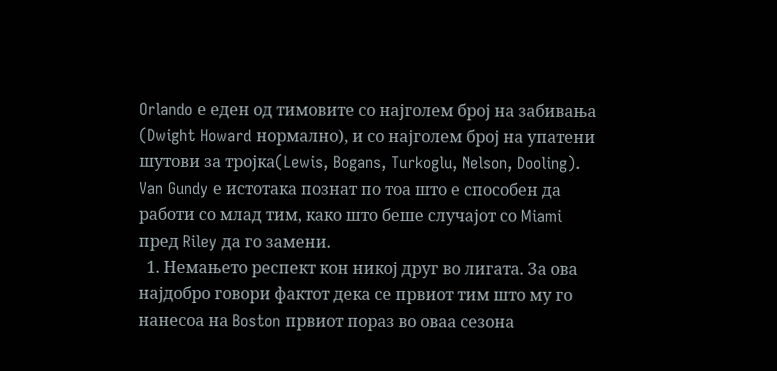Orlando е еден од тимовите со најголем број на забивања (Dwight Howard нормално), и со најголем број на упатени шутови за тројка(Lewis, Bogans, Turkoglu, Nelson, Dooling). Van Gundy е истотака познат по тоа што е способен да работи со млад тим, како што беше случајот со Miami пред Riley да го замени.
  1. Немањето респект кон никој друг во лигата. За ова најдобро говори фактот дека се првиот тим што му го нанесоа на Boston првиот пораз во оваа сезона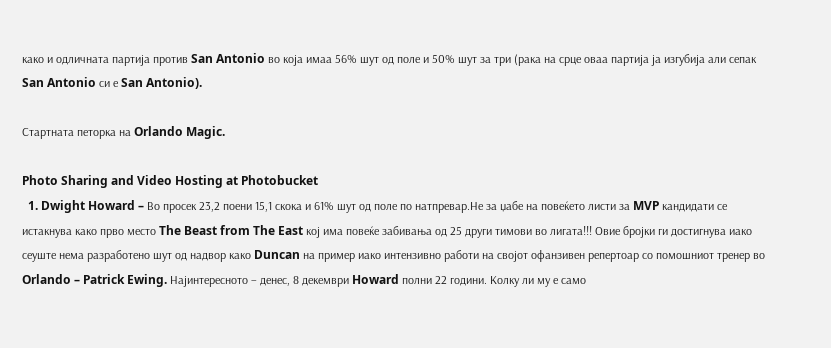како и одличната партија против San Antonio во која имаа 56% шут од поле и 50% шут за три (рака на срце оваа партија ја изгубија али сепак San Antonio си е San Antonio).

Стартната петорка на Orlando Magic.

Photo Sharing and Video Hosting at Photobucket
  1. Dwight Howard – Во просек 23,2 поени 15,1 скока и 61% шут од поле по натпревар.Не за џабе на повеќето листи за MVP кандидати се истакнува како прво место The Beast from The East кој има повеќе забивања од 25 други тимови во лигата!!! Овие бројки ги достигнува иако сеуште нема разработено шут од надвор како Duncan на пример иако интензивно работи на својот офанзивен репертоар со помошниот тренер во Orlando – Patrick Ewing. Најинтересното – денес, 8 декември Howard полни 22 години. Колку ли му е само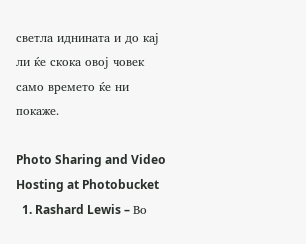светла иднината и до кај ли ќе скока овој човек само времето ќе ни покаже.

Photo Sharing and Video Hosting at Photobucket
  1. Rashard Lewis – Во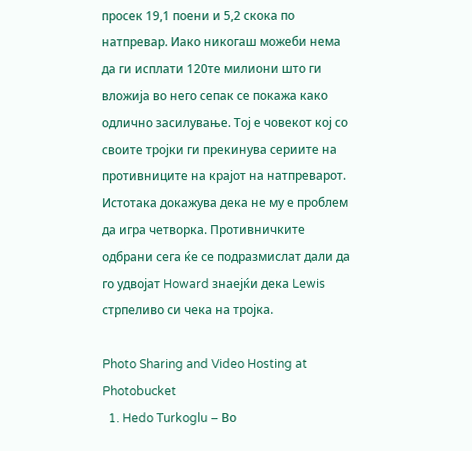просек 19,1 поени и 5,2 скока по натпревар. Иако никогаш можеби нема да ги исплати 120те милиони што ги вложија во него сепак се покажа како одлично засилување. Тој е човекот кој со своите тројки ги прекинува сериите на противниците на крајот на натпреварот. Истотака докажува дека не му е проблем да игра четворка. Противничките одбрани сега ќе се подразмислат дали да го удвојат Howard знаејќи дека Lewis стрпеливо си чека на тројка.

Photo Sharing and Video Hosting at Photobucket
  1. Hedo Turkoglu – Во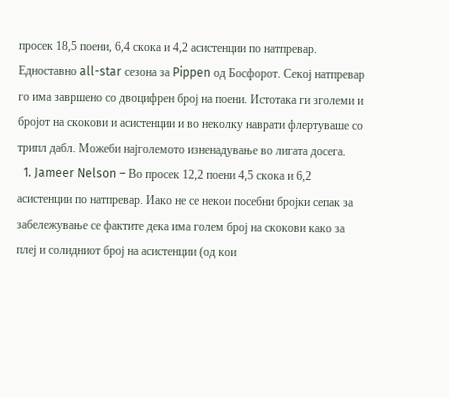просек 18,5 поени, 6,4 скока и 4,2 асистенции по натпревар. Едноставно all-star сезона за Pippen од Босфорот. Секој натпревар го има завршено со двоцифрен број на поени. Истотака ги зголеми и бројот на скокови и асистенции и во неколку наврати флертуваше со трипл дабл. Можеби најголемото изненадување во лигата досега.
  1. Jameer Nelson – Во просек 12,2 поени 4,5 скока и 6,2 асистенции по натпревар. Иако не се некои посебни бројки сепак за забележување се фактите дека има голем број на скокови како за плеј и солидниот број на асистенции (од кои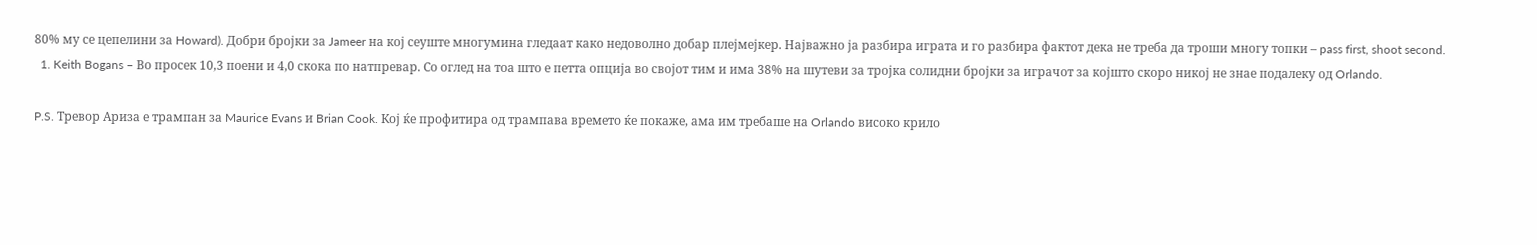80% му се цепелини за Howard). Добри бројки за Jameer на кој сеуште многумина гледаат како недоволно добар плејмејкер. Најважно ја разбира играта и го разбира фактот дека не треба да троши многу топки – pass first, shoot second.
  1. Keith Bogans – Во просек 10,3 поени и 4,0 скока по натпревар. Со оглед на тоа што е петта опција во својот тим и има 38% на шутеви за тројка солидни бројки за играчот за којшто скоро никој не знае подалеку од Orlando.

P.S. Тревор Ариза е трампан за Maurice Evans и Brian Cook. Кој ќе профитира од трампава времето ќе покаже, ама им требаше на Orlando високо крило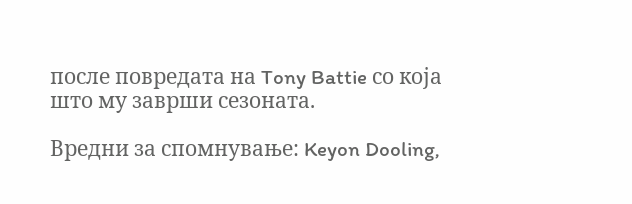после повредата на Tony Battie со која што му заврши сезоната.

Вредни за спомнување: Keyon Dooling,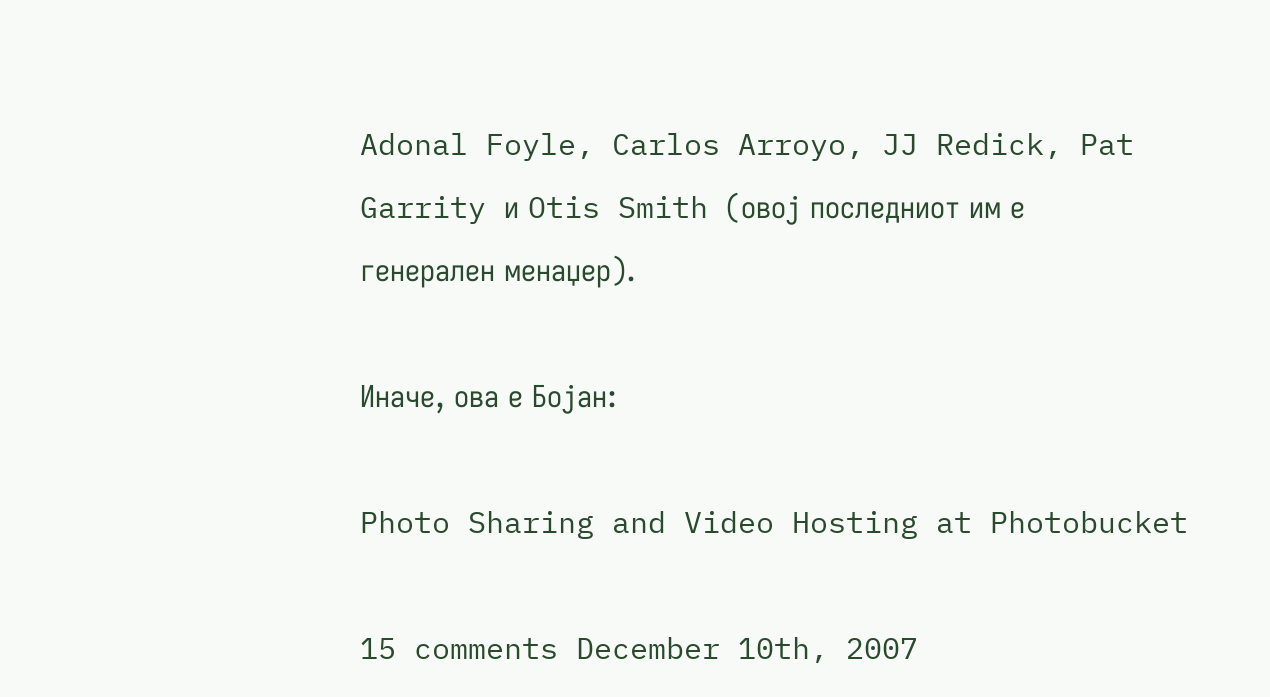Adonal Foyle, Carlos Arroyo, JJ Redick, Pat Garrity и Otis Smith (овој последниот им е генерален менаџер).

Иначе, ова е Бојан:

Photo Sharing and Video Hosting at Photobucket

15 comments December 10th, 2007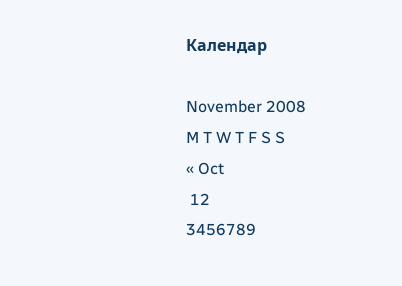Календар

November 2008
M T W T F S S
« Oct
 12
3456789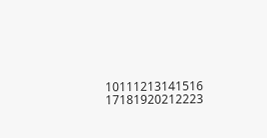10111213141516
17181920212223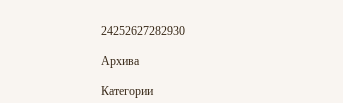24252627282930

Архива

Категории